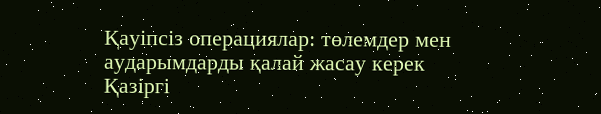Қауіпсіз операциялар: төлемдер мен аударымдарды қалай жасау керек
Қазіргі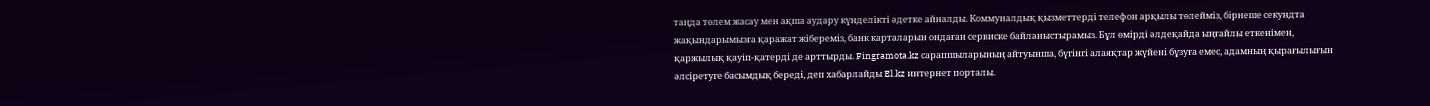таңда төлем жасау мен ақша аудару күнделікті әдетке айналды. Коммуналдық қызметтерді телефон арқылы төлейміз, бірнеше секундта жақындарымызға қаражат жібереміз, банк карталарын ондаған сервиске байланыстырамыз. Бұл өмірді әлдеқайда ыңғайлы еткенімен, қаржылық қауіп-қатерді де арттырды. Fingramota.kz сарапшыларының айтуынша, бүгінгі алаяқтар жүйені бұзуға емес, адамның қырағылығын әлсіретуге басымдық береді, деп хабарлайды El.kz интернет порталы.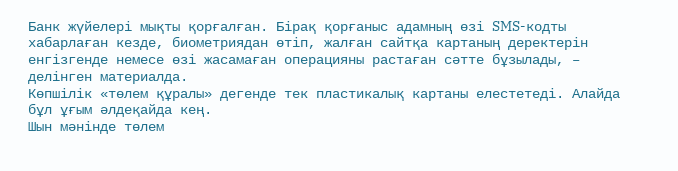Банк жүйелері мықты қорғалған. Бірақ қорғаныс адамның өзі SMS-кодты хабарлаған кезде, биометриядан өтіп, жалған сайтқа картаның деректерін енгізгенде немесе өзі жасамаған операцияны растаған сәтте бұзылады, – делінген материалда.
Көпшілік «төлем құралы» дегенде тек пластикалық картаны елестетеді. Алайда бұл ұғым әлдеқайда кең.
Шын мәнінде төлем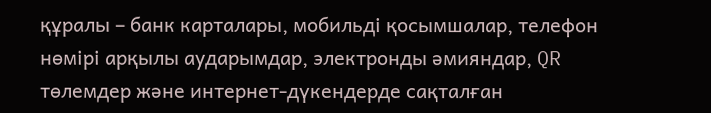құралы – банк карталары, мобильді қосымшалар, телефон нөмірі арқылы аударымдар, электронды әмияндар, QR төлемдер және интернет-дүкендерде сақталған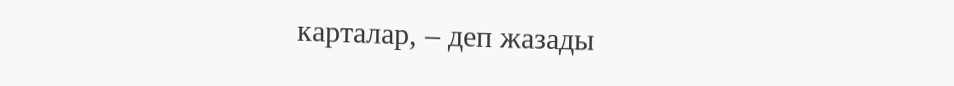карталар, – деп жазады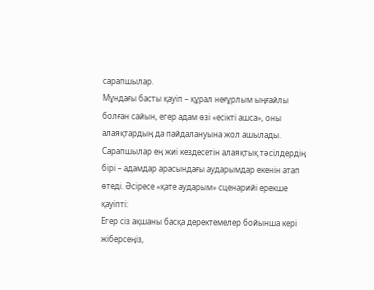сарапшылар.
Мұндағы басты қауіп – құрал неғұрлым ыңғайлы болған сайын, егер адам өзі «есікті ашса», оны алаяқтардың да пайдалануына жол ашылады.
Сарапшылар ең жиі кездесетін алаяқтық тәсілдердің бірі – адамдар арасындағы аударымдар екенін атап өтеді. Әсіресе «қате аударым» сценарийі ерекше қауіпті:
Егер сіз ақшаны басқа деректемелер бойынша кері жіберсеңіз,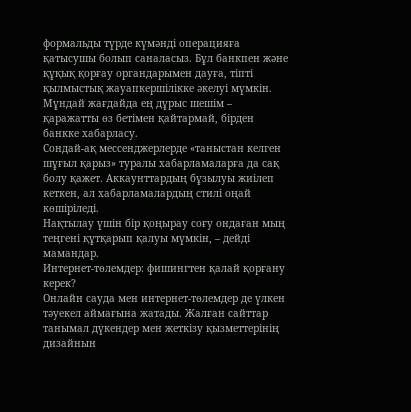формальды түрде күмәнді операцияға қатысушы болып саналасыз. Бұл банкпен және құқық қорғау органдарымен дауға, тіпті қылмыстық жауапкершілікке әкелуі мүмкін.
Мұндай жағдайда ең дұрыс шешім – қаражатты өз бетімен қайтармай, бірден банкке хабарласу.
Сондай-ақ мессенджерлерде «таныстан келген шұғыл қарыз» туралы хабарламаларға да сақ болу қажет. Аккаунттардың бұзылуы жиілеп кеткен, ал хабарламалардың стилі оңай көшіріледі.
Нақтылау үшін бір қоңырау соғу ондаған мың теңгені құтқарып қалуы мүмкін, – дейді мамандар.
Интернет-төлемдер: фишингтен қалай қорғану керек?
Онлайн сауда мен интернет-төлемдер де үлкен тәуекел аймағына жатады. Жалған сайттар танымал дүкендер мен жеткізу қызметтерінің дизайнын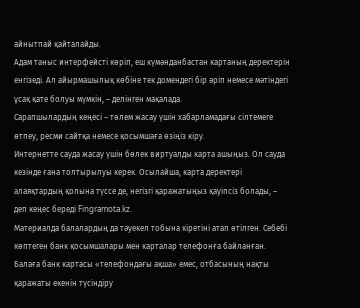айнытпай қайталайды.
Адам таныс интерфейсті көріп, еш күмәнданбастан картаның деректерін енгізеді. Ал айырмашылық көбіне тек домендегі бір әріп немесе мәтіндегі ұсақ қате болуы мүмкін, – делінген мақалада.
Сарапшылардың кеңесі – төлем жасау үшін хабарламадағы сілтемеге өтпеу, ресми сайтқа немесе қосымшаға өзіңіз кіру.
Интернетте сауда жасау үшін бөлек виртуалды карта ашыңыз. Ол сауда кезінде ғана толтырылуы керек. Осылайша, карта деректері алаяқтардың қолына түссе де, негізгі қаражатыңыз қауіпсіз болады, – деп кеңес береді Fingramota.kz.
Материалда балалардың да тәуекел тобына кіретіні атап өтілген. Себебі көптеген банк қосымшалары мен карталар телефонға байланған.
Балаға банк картасы «телефондағы ақша» емес, отбасының нақты қаражаты екенін түсіндіру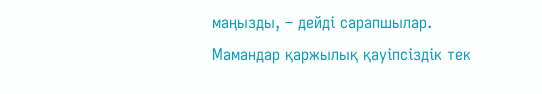маңызды, – дейді сарапшылар.
Мамандар қаржылық қауіпсіздік тек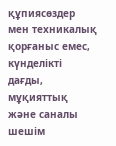құпиясөздер мен техникалық қорғаныс емес, күнделікті дағды, мұқияттық және саналы шешім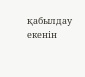қабылдау екенін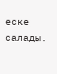еске салады.